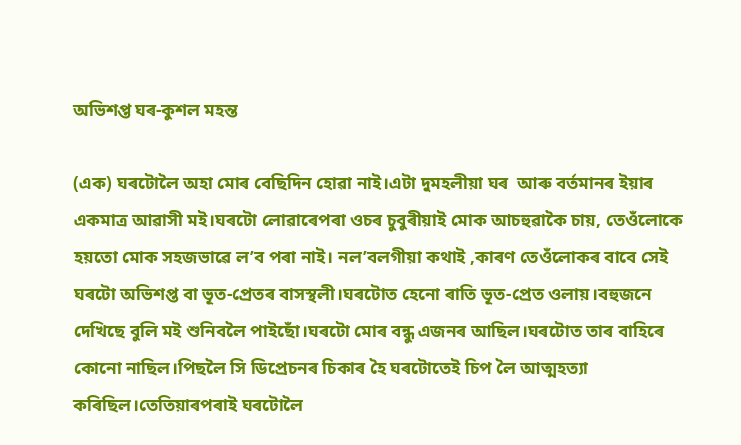অভিশপ্ত ঘৰ-কুশল মহন্ত

(এক) ঘৰটোলৈ অহা মোৰ বেছিদিন হোৱা নাই।এটা দুমহলীয়া ঘৰ  আৰু বৰ্তমানৰ ইয়াৰ একমাত্ৰ আৱাসী মই।ঘৰটো লোৱাৰেপৰা ওচৰ চুবুৰীয়াই মোক আচহুৱাকৈ চায়, তেওঁলোকে হয়তো মোক সহজভাৱে ল’ব পৰা নাই। নল’বলগীয়া কথাই ,কাৰণ তেওঁলোকৰ বাবে সেই ঘৰটো অভিশপ্ত বা ভূত-প্ৰেতৰ বাসস্থলী।ঘৰটোত হেনো ৰাতি ভূত-প্ৰেত ওলায়।বহুজনে দেখিছে বুলি মই শুনিবলৈ পাইছোঁ।ঘৰটো মোৰ বন্ধু এজনৰ আছিল।ঘৰটোত তাৰ বাহিৰে কোনো নাছিল।পিছলৈ সি ডিপ্ৰেচনৰ চিকাৰ হৈ ঘৰটোতেই চিপ লৈ আত্মহত্যা কৰিছিল।তেতিয়াৰপৰাই ঘৰটোলৈ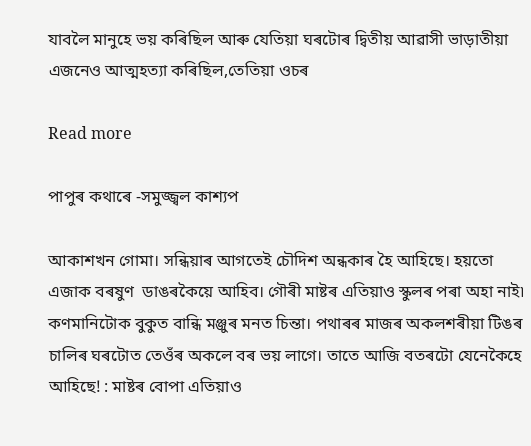যাবলৈ মানুহে ভয় কৰিছিল আৰু যেতিয়া ঘৰটোৰ দ্বিতীয় আৱাসী ভাড়াতীয়া এজনেও আত্মহত্যা কৰিছিল,তেতিয়া ওচৰ

Read more

পাপুৰ কথাৰে -সমুজ্জ্বল কাশ্যপ

আকাশখন গোমা। সন্ধিয়াৰ আগতেই চৌদিশ অন্ধকাৰ হৈ আহিছে। হয়তো এজাক বৰষুণ  ডাঙৰকৈয়ে আহিব। গৌৰী মাষ্টৰ এতিয়াও স্কুলৰ পৰা অহা নাই৷ কণমানিটোক বুকুত বান্ধি মঞ্জুৰ মনত চিন্তা। পথাৰৰ মাজৰ অকলশৰীয়া টিঙৰ চালিৰ ঘৰটোত তেওঁৰ অকলে বৰ ভয় লাগে। তাতে আজি বতৰটো যেনেকৈহে আহিছে! : মাষ্টৰ বোপা এতিয়াও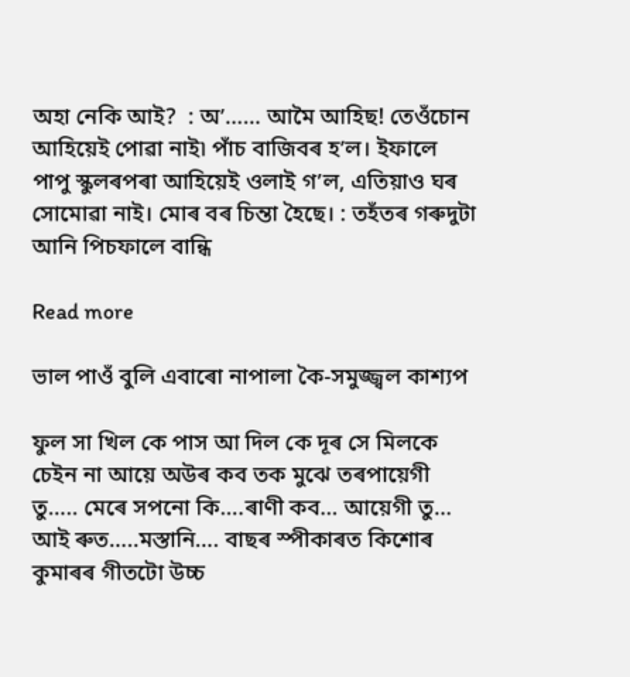অহা নেকি আই?  : অ’…… আমৈ আহিছ! তেওঁচোন আহিয়েই পোৱা নাই৷ পাঁচ বাজিবৰ হ’ল। ইফালে পাপু স্কুলৰপৰা আহিয়েই ওলাই গ’ল, এতিয়াও ঘৰ সোমোৱা নাই। মোৰ বৰ চিন্তা হৈছে। : তহঁতৰ গৰুদুটা আনি পিচফালে বান্ধি

Read more

ভাল পাওঁ বুলি এবাৰো নাপালা কৈ-সমুজ্জ্বল কাশ্যপ

ফুল সা খিল কে পাস আ দিল কে দূৰ সে মিলকে চেইন না আয়ে অউৰ কব তক মুঝে তৰপায়েগী তু….. মেৰে সপনো কি….ৰাণী কব… আয়েগী তু… আই ৰুত…..মস্তানি…. বাছৰ স্পীকাৰত কিশোৰ কুমাৰৰ গীতটো উচ্চ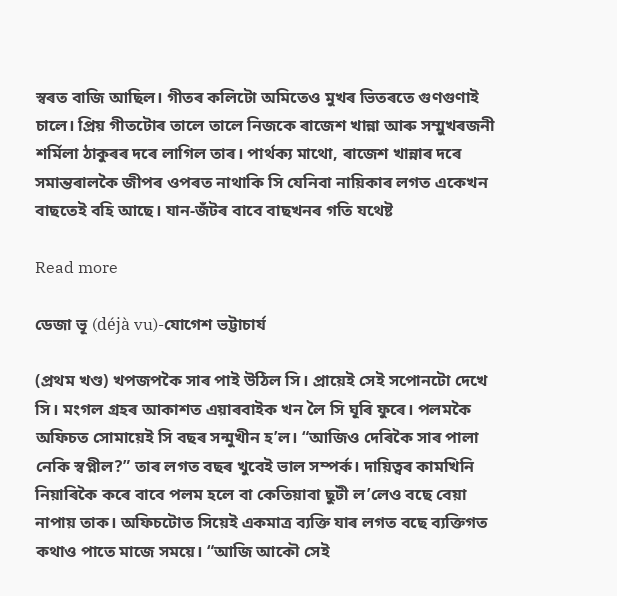স্বৰত বাজি আছিল। গীতৰ কলিটো অমিতেও মুখৰ ভিতৰতে গুণগুণাই চালে। প্ৰিয় গীতটোৰ তালে তালে নিজকে ৰাজেশ খান্না আৰু সম্মুখৰজনী শৰ্মিলা ঠাকুৰৰ দৰে লাগিল তাৰ। পাৰ্থক্য মাথো, ৰাজেশ খান্নাৰ দৰে সমান্তৰালকৈ জীপৰ ওপৰত নাথাকি সি যেনিবা নায়িকাৰ লগত একেখন বাছতেই বহি আছে। যান-জঁটৰ বাবে বাছখনৰ গতি যথেষ্ট

Read more

ডেজা ভূ (déjà vu)-যোগেশ ভট্টাচাৰ্য

(প্ৰথম খণ্ড) খপজপকৈ সাৰ পাই উঠিল সি। প্ৰায়েই সেই সপোনটো দেখে সি। মংগল গ্ৰহৰ আকাশত এয়াৰবাইক খন লৈ সি ঘূৰি ফুৰে। পলমকৈ অফিচত সোমায়েই সি বছৰ সন্মুখীন হ’ল। “আজিও দেৰিকৈ সাৰ পালা নেকি স্বপ্নীল?” তাৰ লগত বছৰ খুবেই ভাল সম্পৰ্ক। দায়িত্বৰ কামখিনি নিয়াৰিকৈ কৰে বাবে পলম হলে বা কেতিয়াবা ছুটী ল’লেও বছে বেয়া নাপায় তাক। অফিচটোত সিয়েই একমাত্ৰ ব্যক্তি যাৰ লগত বছে ব্যক্তিগত কথাও পাতে মাজে সময়ে। “আজি আকৌ সেই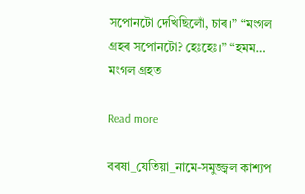সপোনটো দেখিছিলোঁ, চাৰ।” “মংগল গ্ৰহৰ সপোনটো? হেঃহেঃ।” “হমম… মংগল গ্ৰহত

Read more

বৰষা_যেতিয়া_নামে-সমুজ্জ্বল কাশ্যপ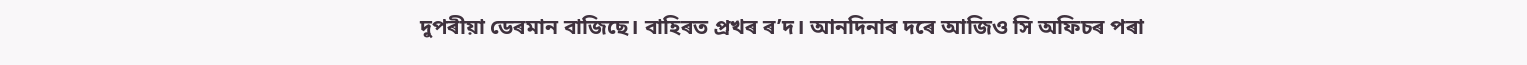দুপৰীয়া ডেৰমান বাজিছে। বাহিৰত প্ৰখৰ ৰ’দ। আনদিনাৰ দৰে আজিও সি অফিচৰ পৰা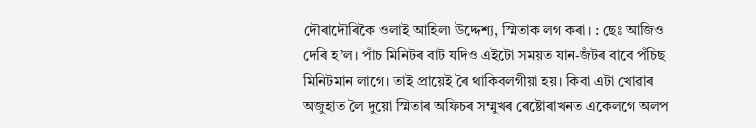দৌৰাদৌৰিকৈ ওলাই আহিল৷ উদ্দেশ্য, স্মিতাক লগ কৰা। : ছেঃ আজিও দেৰি হ’ল। পাঁচ মিনিটৰ বাট যদিও এইটো সময়ত যান-জঁটৰ বাবে পঁচিছ মিনিটমান লাগে। তাই প্ৰায়েই ৰৈ থাকিবলগীয়া হয়। কিবা এটা খোৱাৰ অজুহাত লৈ দুয়ো স্মিতাৰ অফিচৰ সম্মুখৰ ৰেষ্টোৰাখনত একেলগে অলপ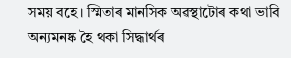সময় বহে। স্মিতাৰ মানসিক অৱস্থাটোৰ কথা ভাবি অন্যমনষ্ক হৈ থকা সিদ্ধাৰ্থৰ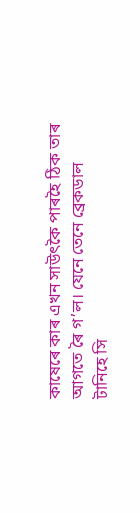কাষেৰে কাৰ এখন সাউৎকৈ পাৰহৈ ঠিক তাৰ আগতে ৰৈ গ’ল। যেনে তেনে ব্ৰেকডাল টানিহে সি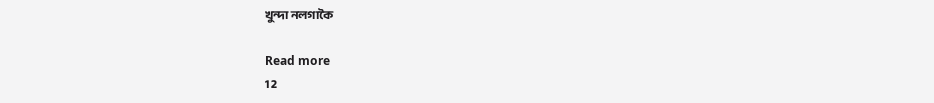খুন্দা নলগাকৈ

Read more
1 2